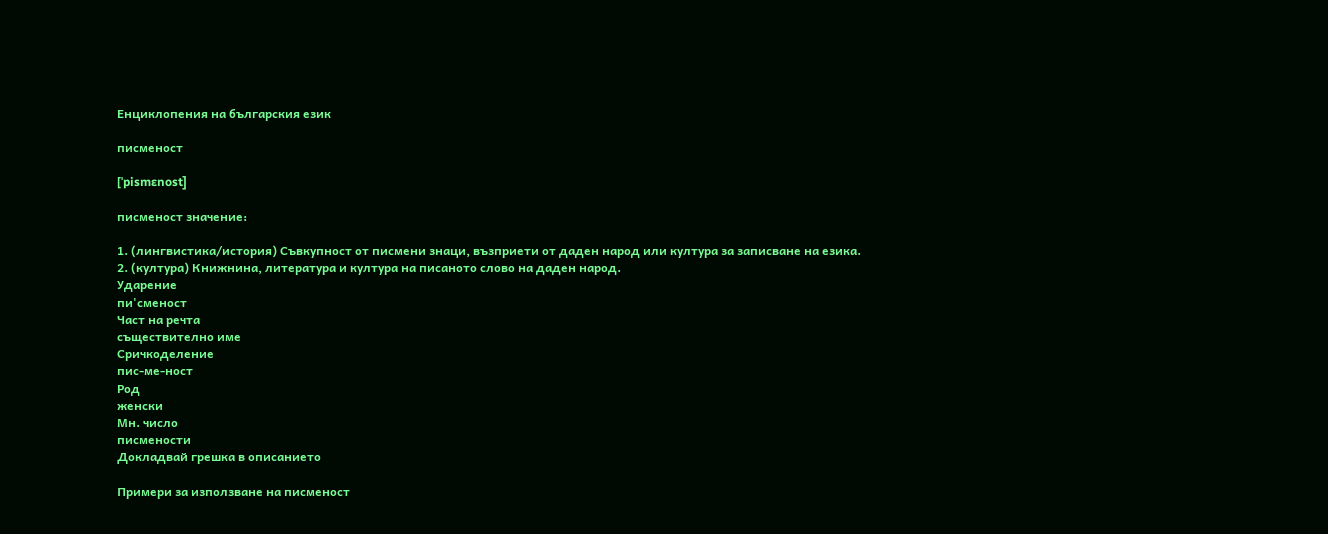Енциклопения на българския език

писменост

[ˈpismɛnost]

писменост значение:

1. (лингвистика/история) Съвкупност от писмени знаци, възприети от даден народ или култура за записване на езика.
2. (култура) Книжнина, литература и култура на писаното слово на даден народ.
Ударение
пи'сменост
Част на речта
съществително име
Сричкоделение
пис-ме-ност
Род
женски
Мн. число
писмености
Докладвай грешка в описанието

Примери за използване на писменост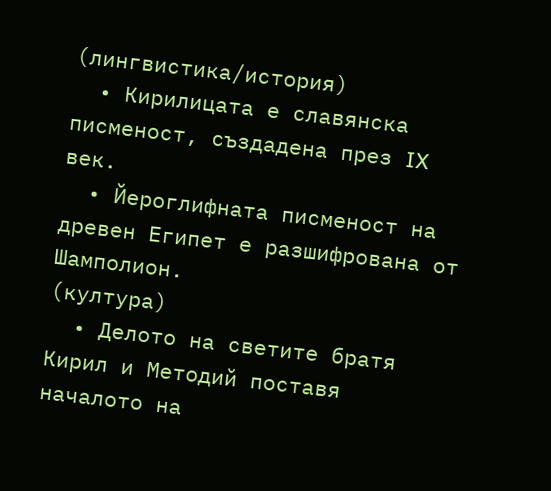(лингвистика/история)
  • Кирилицата е славянска писменост, създадена през IX век.
  • Йероглифната писменост на древен Египет е разшифрована от Шамполион.
(култура)
  • Делото на светите братя Кирил и Методий поставя началото на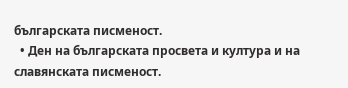българската писменост.
  • Ден на българската просвета и култура и на славянската писменост.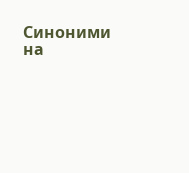Синоними на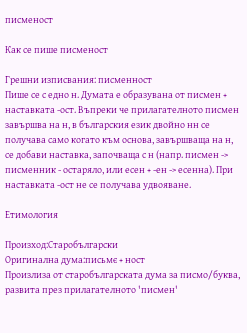писменост

Как се пише писменост

Грешни изписвания: писменност
Пише се с едно н. Думата е образувана от писмен + наставката -ост. Въпреки че прилагателното писмен завършва на н, в българския език двойно нн се получава само когато към основа, завършваща на н, се добави наставка, започваща с н (напр. писмен -> писменник - остаряло, или есен + -ен -> есенна). При наставката -ост не се получава удвояване.

Етимология

Произход:Старобългарски
Оригинална дума:письмє + ност
Произлиза от старобългарската дума за писмо/буква, развита през прилагателното 'писмен'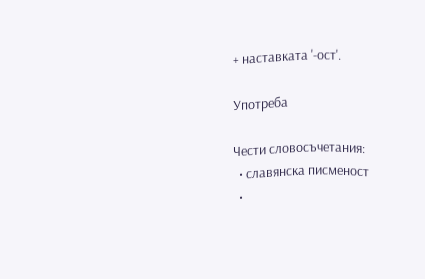+ наставката '-ост'.

Употреба

Чести словосъчетания:
  • славянска писменост
  •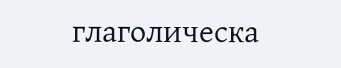глаголическа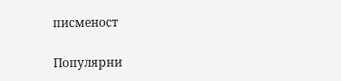писменост

Популярни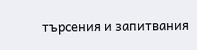търсения и запитвания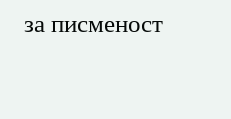за писменост